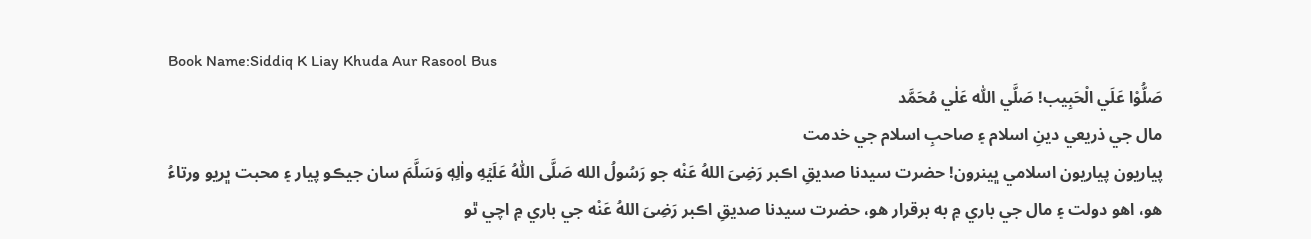Book Name:Siddiq K Liay Khuda Aur Rasool Bus
صَلُّوْا عَلَي الْحَبِيب! صَلَّي اللّٰه عَلٰي مُحَمَّد
مال جي ذريعي دينِ اسلام ۽ صاحبِ اسلام جي خدمت
پياريون پياريون اسلامي ڀينرون! حضرت سيدنا صديقِ اڪبر رَضِىَ اللهُ عَنْه جو رَسُولُ الله صَلَّى اللّٰهُ عَلَيۡهِ واٰلِهٖ وَسَلَّمَ سان جيڪو پيار ۽ محبت ڀريو ورتاءُ هو، اهو دولت ۽ مال جي باري ۾ به برقرار هو، حضرت سيدنا صديقِ اڪبر رَضِىَ اللهُ عَنْه جي باري ۾ اچي ٿو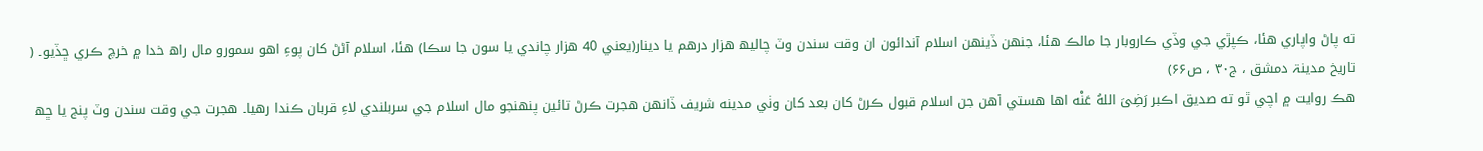ته پاڻ واپاري هئا، ڪپڙي جي وڏي ڪاروبار جا مالڪ هئا، جنهن ڏينهن اسلام آندائون ان وقت سندن وٽ چاليھ هزار درهم يا دينار(يعني 40 هزار چاندي يا سون جا سڪا) هئا، اسلام آڻڻ کان پوءِ اهو سمورو مال راھ خدا ۾ خرچ ڪري ڇڏيو۔ ( تاريخ مدينۃ دمشق ، ج۳۰ ، ص۶۶)
هڪ روايت ۾ اچي ٿو ته صديق اڪبر رَضِىَ اللهُ عَنْه اها هستي آهن جن اسلام قبول ڪرڻ کان بعد کان وٺي مدينه شريف ڏانهن هجرت ڪرڻ تائين پنهنجو مال اسلام جي سربلندي لاءِ قربان ڪندا رهيا۔ هجرت جي وقت سندن وٽ پنج يا ڇھ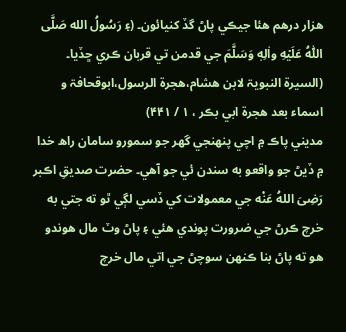هزار درهم هئا جيڪي پاڻ گڏ کنيائون۔ (۽ رَسُولُ الله صَلَّى اللّٰهُ عَلَيۡهِ واٰلِهٖ وَسَلَّمَ جي قدمن تي قربان ڪري ڇڏيا۔ (السيرۃ النبويۃ لابن ھشام،ھجرۃ الرسول،ابوقحافۃ و اسماء بعد ھجرۃ ابي بڪر ، ۱ / ۴۴۱)
مديني پاڪ ۾ اچي پنهنجي گھر جو سمورو سامان راھ خدا ۾ ڏيڻ جو واقعو به سندن ئي جو آهي۔ حضرت صديقِ اڪبر رَضِىَ اللهُ عَنْه جي معمولات کي ڏسي لڳي ٿو ته جتي به خرچ ڪرڻ جي ضرورت پوندي هئي ۽ پاڻ وٽ مال هوندو هو ته پاڻ بنا ڪنهن سوچڻ جي اتي مال خرچ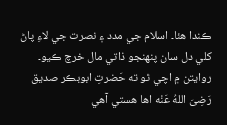ڪندا هئا۔ اسلام جي مدد ۽ نصرت جي لاءِ پاڻ کلي دل سان پنهنجو ذاتي مال خرچ ڪيو۔ روايتن ۾ اچي ٿو ته حَضرتِ ابوبڪر صديق رَضِىَ اللهُ عَنْه اها هستي آهي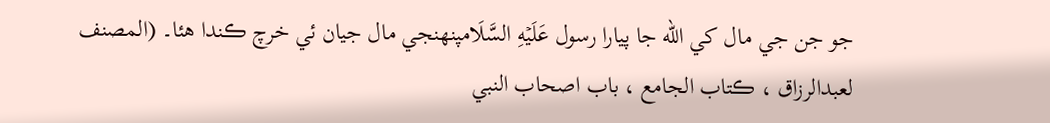جو جن جي مال کي الله جا پيارا رسول عَلَيۡهِ السَّلَامپنهنجي مال جيان ئي خرچ ڪندا هئا۔ (المصنف لعبدالرزاق ، ڪتاب الجامع ، باب اصحاب النبي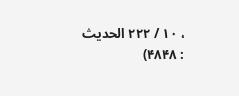، ۱۰ / ۲۲۲ الحديث : ۴۸۴۸)